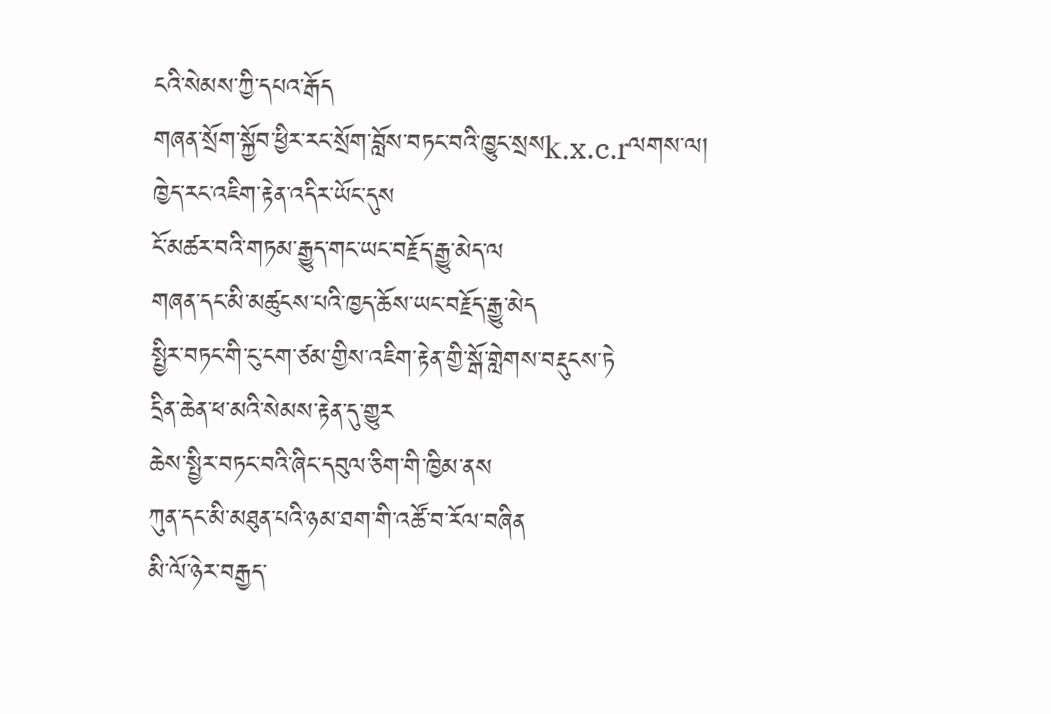ངའི་སེམས་ཀྱི་དཔའ་རྒོད
གཞན་སྲོག་སྐྱོབ་ཕྱིར་རང་སྲོག་བློས་བཏང་བའི་ཁྱུང་སྲསk.x.c.rལགས་ལ།
ཁྱེད་རང་འཇིག་རྟེན་འདིར་ཡོང་དུས
ངོ་མཚར་བའི་གཏམ་རྒྱུད་གང་ཡང་བརྗོད་རྒྱུ་མེད་ལ
གཞན་དང་མི་མཚུངས་པའི་ཁྱད་ཆོས་ཡང་བརྗོད་རྒྱུ་མེད
སྤྱིར་བཏང་གི་ངུ་ངག་ཙམ་གྱིས་འཇིག་རྟེན་གྱི་སྒོ་གླེགས་བརྡུངས་ཏེ
དྲིན་ཆེན་ཕ་མའི་སེམས་རྟེན་དུ་གྱུར
ཆེས་སྤྱིར་བཏང་བའི་ཞིང་དབུལ་ཅིག་གི་ཁྱིམ་ནས
ཀུན་དང་མི་མཐུན་པའི་ཉམ་ཐག་གི་འཚོ་བ་རོལ་བཞིན
མི་ལོ་ཉེར་བརྒྱད་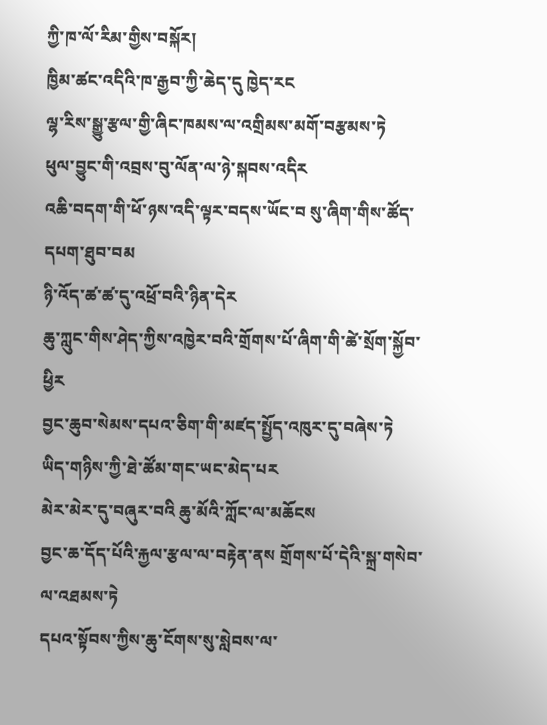ཀྱི་ཁ་ལོ་རིམ་གྱིས་བསྐོར།
ཁྱིམ་ཚང་འདིའི་ཁ་རྒྱབ་ཀྱི་ཆེད་དུ ཁྱེད་རང
ལྷ་རིས་སྒྱུ་རྩལ་གྱི་ཞིང་ཁམས་ལ་འགྲིམས་མགོ་བརྩམས་ཏེ
ཕུལ་བྱུང་གི་འབྲས་བུ་ལོན་ལ་ཉེ་སྐབས་འདིར
འཆི་བདག་གི་ཕོ་ཉས་འདི་ལྟར་བདས་ཡོང་བ སུ་ཞིག་གིས་ཚོད་དཔག་ཐུབ་བམ
ཉི་འོད་ཚ་ཚ་དུ་འཕྲོ་བའི་ཉིན་དེར
ཆུ་ཀླུང་གིས་ཤེད་ཀྱིས་འཁྱེར་བའི་གྲོགས་པོ་ཞིག་གི་ཚེ་སྲོག་སྐྱོབ་ཕྱིར
བྱང་ཆུབ་སེམས་དཔའ་ཅིག་གི་མཛད་སྤྱོད་འཁུར་དུ་བཞེས་ཏེ
ཡིད་གཉིས་ཀྱི་ཐེ་ཚོམ་གང་ཡང་མེད་པར
མེར་མེར་དུ་བཞུར་བའི ཆུ་མོའི་ཀློང་ལ་མཆོངས
བྱང་ཆ་དོད་པོའི་རྐྱལ་རྩལ་ལ་བརྟེན་ནས གྲོགས་པོ་དེའི་སྐྲ་གསེབ་ལ་འཐམས་ཏེ
དཔའ་སྟོབས་ཀྱིས་ཆུ་ངོགས་སུ་སླེབས་ལ་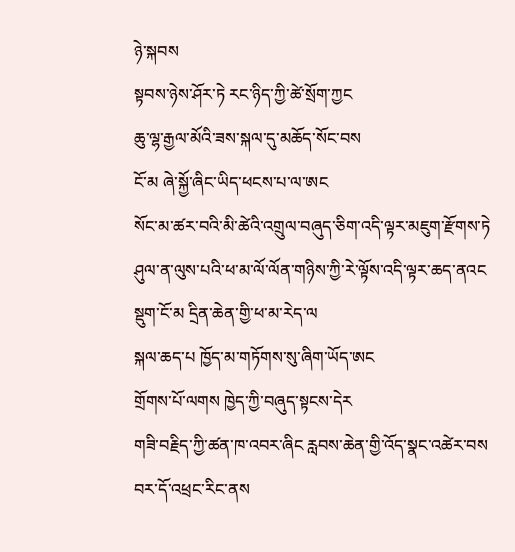ཉེ་སྐབས
སྟབས་ཉེས་ཤོར་ཏེ རང་ཉིད་ཀྱི་ཚེ་སྲོག་ཀྱང
ཆུ་ལྷ་རྒྱལ་མོའི་ཟས་སྐལ་དུ་མཆོད་སོང་བས
ངོ་མ ཞེ་སྐྱོ་ཞིང་ཡིད་ཕངས་པ་ལ་ཨང
སོང་མ་ཚར་བའི་མི་ཚེའི་འགྲུལ་བཞུད་ཅིག་འདི་ལྟར་མཇུག་རྫོགས་ཏེ
ཤུལ་ན་ལུས་པའི་ཕ་མ་ལོ་ལོན་གཉིས་ཀྱི་རེ་ལྟོས་འདི་ལྟར་ཆད་ནའང
སྡུག་ངོ་མ དྲིན་ཆེན་གྱི་ཕ་མ་རེད་ལ
སྐལ་ཆད་པ ཁྱོད་མ་གཏོགས་སུ་ཞིག་ཡོད་ཨང
གྲོགས་པོ་ལགས ཁྱེད་ཀྱི་བཞུད་སྟངས་དེར
གཟི་བརྗིད་ཀྱི་ཚན་ཁ་འབར་ཞིང རླབས་ཆེན་གྱི་འོད་སྣང་འཚེར་བས
བར་དོ་འཕྲང་རིང་ནས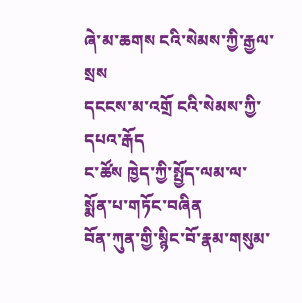ཞེ་མ་ཆགས ངའི་སེམས་ཀྱི་རྒྱལ་སྲས
དངངས་མ་འགྲོ ངའི་སེམས་ཀྱི་དཔའ་རྒོད
ང་ཚོས ཁྱེད་ཀྱི་སྤྱོད་ལམ་ལ་སྨོན་པ་གཏོང་བཞིན
བོན་ཀུན་གྱི་སྙིང་བོ་རྣམ་གསུམ་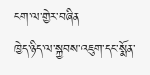ངག་ལ་གྱེར་བཞིན
ཁྱེད་ཉིད་ལ་སྐྱབས་འཇུག་དང་སྨོན་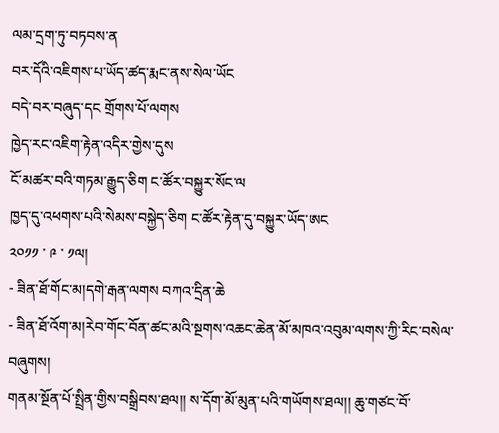ལམ་དྲག་ཏུ་བཏབས་ན
བར་དོའི་འཇིགས་པ་ཡོད་ཚད་རྨང་ནས་སེལ་ཡོང
བདེ་བར་བཞུད་དང གྲོགས་པོ་ལགས
ཁྱེད་རང་འཇིག་རྟེན་འདིར་གྱེས་དུས
ངོ་མཚར་བའི་གཏམ་རྒྱུད་ཅིག ང་ཚོར་བསྐྱུར་སོང་ལ
ཁྱད་དུ་འཕགས་པའི་སེམས་བསྐྱེད་ཅིག ང་ཚོར་རྟེན་དུ་བསྐྱུར་ཡོད་ཨང
༢༠༡༡ ་ ༩ ་ ༡ལ།
- ཟིན་ཐོ་གོང་མ།དགེ་རྒན་ལགས བཀའ་དྲིན་ཆེ
- ཟིན་ཐོ་འོག་མ།རེབ་གོང་བོན་ཚང་མའི་སྔགས་འཆང་ཆེན་མོ་མཁའ་འབུམ་ལགས་ཀྱི་རིང་བསེལ་བཞུགས།
གནམ་སྔོན་པོ་སྤྲིན་གྱིས་བསྒྲིབས་ཐལ།། ས་དོག་མོ་མུན་པའི་གཡོགས་ཐལ།། ཆུ་གཙང་བོ་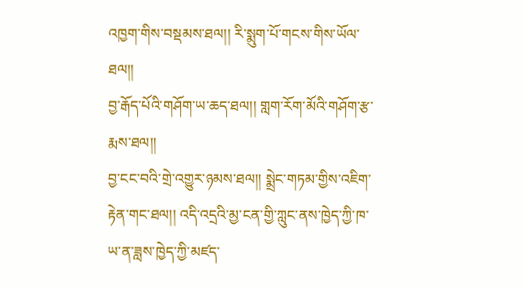འཁྱག་གིས་བསྡམས་ཐལ།། རི་སྨུག་པོ་གངས་གིས་ཡོལ་ཐལ།།
བྱ་རྒོད་པོའི་གཤོག་ཡ་ཆད་ཐལ།། གླག་རོག་མོའི་གཤོག་རྩ་རྨས་ཐལ།།
བྱ་ངང་བའི་གྲེ་འགྱུར་ཉམས་ཐལ།། སྨྲེང་གཏམ་གྱིས་འཇིག་རྟེན་གང་ཐལ།། འདི་འདྲའི་མྱ་ངན་གྱི་ཀླུང་ནས་ཁྱེད་ཀྱི་ཁ་ཡ་ན་ཟླས་ཁྱེད་ཀྱི་མཛད་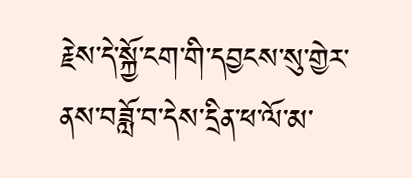རྗེས་དེ་སྐྱོ་ངག་གི་དབྱངས་སུ་གྱེར་ནས་བཟློ་བ་དེས་དྲིན་ཕ་ལོ་མ་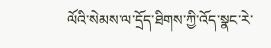ལོའི་སེམས་ལ་དྲོད་ཐིགས་ཀྱི་འོད་སྣང་རེ་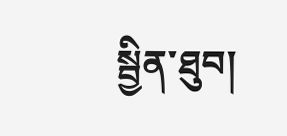སྦྱིན་ཐུབ།